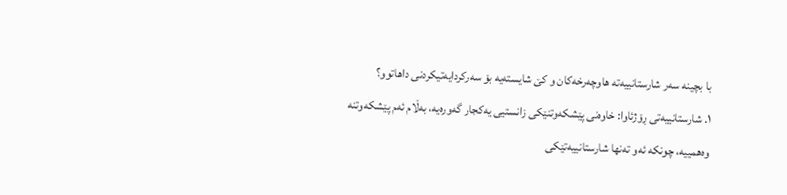با بچینە سەر شارستانییەتە هاوچەرخەکان و کێ شایستەیە بۆ سەرکردایەتیکردنی داهاتوو؟
١. شارستانییەتی ڕۆژئاوا: خاوەنی پێشکەوتنێکی زانستیی یەکجار گەورەیە، بەڵام ئەم پێشکەوتنە وەهمییە، چونکە ئەو تەنها شارستانییەتێکی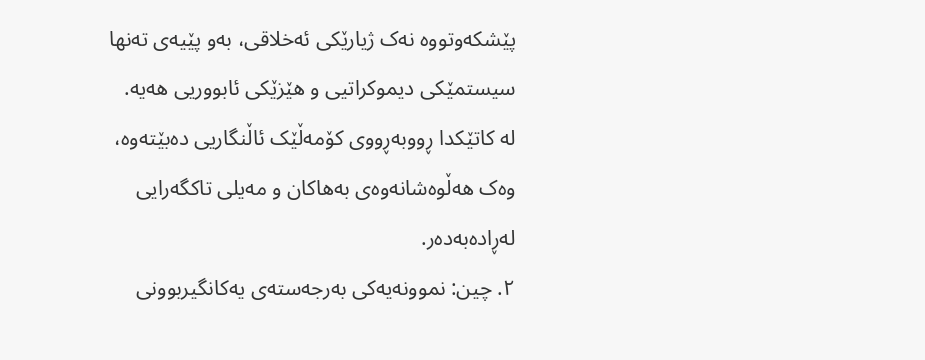پێشکەوتووە نەک ژیارێکی ئەخلاقی، بەو پێیەی تەنها سیستمێکی دیموکراتیی و هێزێکی ئابووریی هەیە. لە کاتێکدا ڕووبەڕووی کۆمەڵێک ئاڵنگاریی دەبێتەوە، وەک هەڵوەشانەوەی بەهاکان و مەیلی تاکگەرایی لەڕادەبەدەر.
٢. چین: نموونەیەکی بەرجەستەی یەکانگیربوونی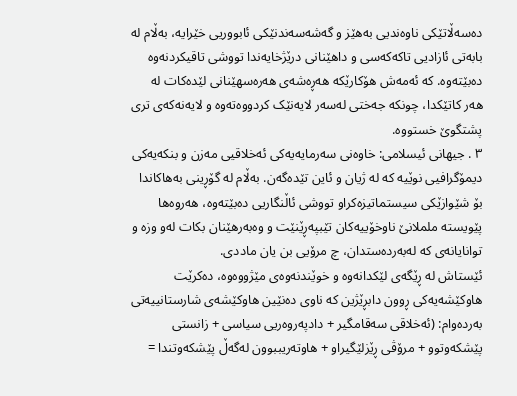دەسەڵاتێکی ناوەندیی بەهێز و گەشەسەندنێکی ئابووریی خێرایە، بەڵام لە بابەتی ئازادیی تاکەکەسی و داهێنانی درێژخایەندا تووشی تاقیکردنەوە دەبێتەوە. کە ئەمەش هۆکارێکە هەڕەشەی هەرەسهێنانی لێدەکات لە هەر کاتێکدا، چونکە جەختی لەسەر لایەنێک کردووەتەوە و لایەنەکەی تری پشتگوێ خستووە.
٣ . جیهانی ئیسلامی: خاوەنی سەرمایەیەکی ئەخلاقیی مەزن و بنکەیەکی دیمۆگرافیی نوێیە کە لە ژیان و ئاین تێدەگەن. بەڵام لە گۆڕینی بەهاکاندا بۆ شێوازێکی سیستماتیزەکراو تووشی ئاڵنگاریی دەبێتەوە، هەروەها پێویستە ململانێ ناوخۆییەکان تێبپەڕێنێت و وەبەرهێنان بکات لەو وزە و توانایانەی کە لەبەردەستدان، چ مرۆیی بن یان ماددی.
ئێستاش لە ڕێگەی لێکدانەوە و خوێندنەوەی مێژووەوە، دەکرێت هاوکێشەیەکی ڕوون دابڕێژین کە ناوی دەنێین هاوکێشەی شارستانییەتی بەردەوام: (ئەخلاقی سەقامگیر + دادپەروەریی سیاسی + زانستی پێشکەوتوو + مرۆڤی ڕێزلێگیراو + هاوتەریببوون لەگەڵ پێشکەوتندا =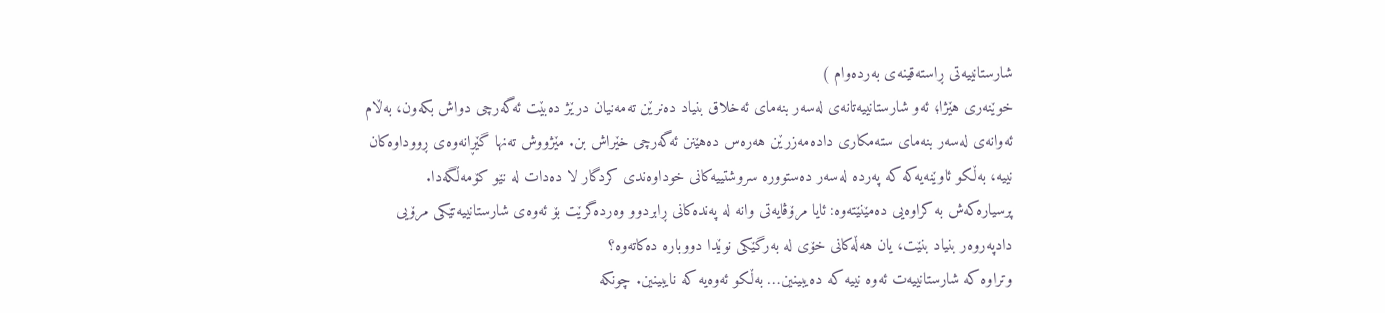شارستانییەتی ڕاستەقینەی بەردەوام )
خوێنەری هێژا؛ ئەو شارستانییەتانەی لەسەر بنەمای ئەخلاق بنیاد دەنرێن تەمەنیان درێژ دەبێت ئەگەرچی دواش بکەون، بەڵام ئەوانەی لەسەر بنەمای ستەمکاری دادەمەزرێن هەرەس دەهێنن ئەگەرچی خێراش بن. مێژووش تەنها گێڕانەوەی ڕووداوەکان نییە، بەڵکو ئاوێنەیەکە کە پەردە لەسەر دەستوورە سروشتییەکانی خوداوەندی کردگار لا دەدات لە نێو کۆمەڵگەدا.
پرسیارەکەش بە کراوەیی دەمێنێتەوە: ئایا مرۆڤایەتی وانە لە پەندەکانی ڕابردوو وەردەگرێت بۆ ئەوەی شارستانییەتێکی مرۆیی دادپەروەر بنیاد بنێت، یان هەڵەکانی خۆی لە بەرگێکی نوێدا دووبارە دەکاتەوە؟
وتراوە کە شارستانییەت ئەوە نییە کە دەیبینین… بەڵکو ئەوەیە کە نایبینین. چونکە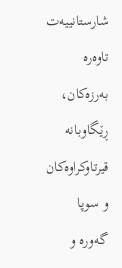شارستانییەت تاوەرە بەرزەکان، ڕێگاوبانە قیرتاوکراوەکان و سوپا گەورە و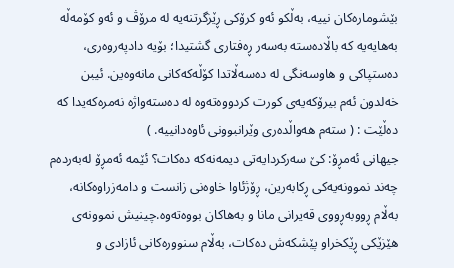بێشومارەکان نییە، بەڵکو ئەو کرۆکی ڕێزگرتنەیە لە مرۆڤ و ئەو کۆمەڵە بەهایەیە کە باڵادەستە بەسەر ڕەفتاری گشتیدا؛ بۆیە دادپەروەری، دەستپاکی و هاوسەنگی لە دەسەڵاتدا کۆڵەکەکانی مانەوەین. ئیبن خەلدون ئەم بیرۆکەیەی کورت کردووەتەوە لە دەستەواژە نەمرەکەیدا کە دەڵێت : ( ستەم هەواڵدەری وێرانبوونی ئاوەدانییە. )
جیهانی ئەمڕۆ: کێ سەرکردایەتی دیمەنەکە دەکات؟ ئێمە ئەمڕۆ لەبەردەم چەند نموونەیەکی ڕکابەرین، ڕۆژئاوا خاوەنی زانست و دامەزراوەکانە، بەڵام ڕووبەڕووی قەیرانی مانا و بەهاکان بووەتەوە.چینیش نموونەی هێزێکی ڕێکخراو پێشکەش دەکات، بەڵام سنوورەکانی ئازادی و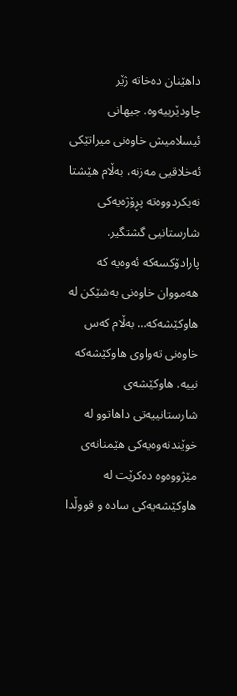داهێنان دەخاتە ژێر چاودێرییەوە. جیهانی ئیسلامیش خاوەنی میراتێکی ئەخلاقیی مەزنە، بەڵام هێشتا نەیکردووەتە پڕۆژەیەکی شارستانیی گشتگیر.
پارادۆکسەکە ئەوەیە کە هەمووان خاوەنی بەشێکن لە هاوکێشەکە… بەڵام کەس خاوەنی تەواوی هاوکێشەکە نییە. هاوکێشەی شارستانییەتی داهاتوو لە خوێندنەوەیەکی هێمنانەی مێژووەوە دەکرێت لە هاوکێشەیەکی سادە و قووڵدا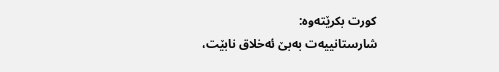کورت بکرێتەوە:
شارستانییەت بەبێ ئەخلاق نابێت،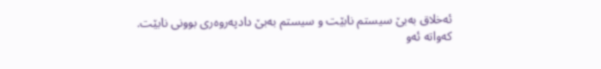ئەخلاق بەبێ سیستم نابێت و سیستم بەبێ دادپەروەری بوونی نابێت.
کەواتە ئەو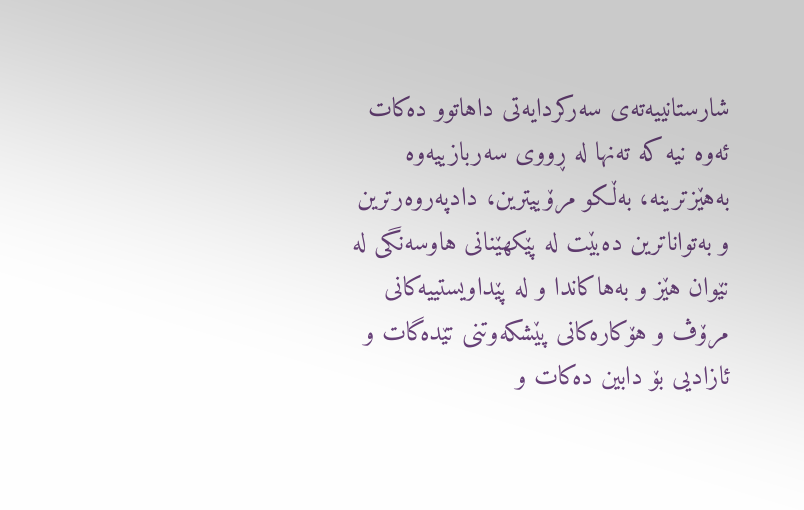شارستانییەتەی سەرکردایەتی داهاتوو دەکات ئەوە نیە کە تەنها لە ڕووی سەربازییەوە بەهێزترینە، بەڵکو مرۆییترین، دادپەروەرترین و بەتواناترین دەبێت لە پێکهێنانی هاوسەنگی لە نێوان هێز و بەهاکاندا و لە پێداویستییەکانی مرۆڤ و هۆکارەکانی پێشکەوتنی تێدەگات و ئازادیی بۆ دابین دەکات و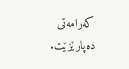کەرامەتی دەپارێزێت.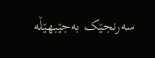سەرنجێک بەجێبهێڵە